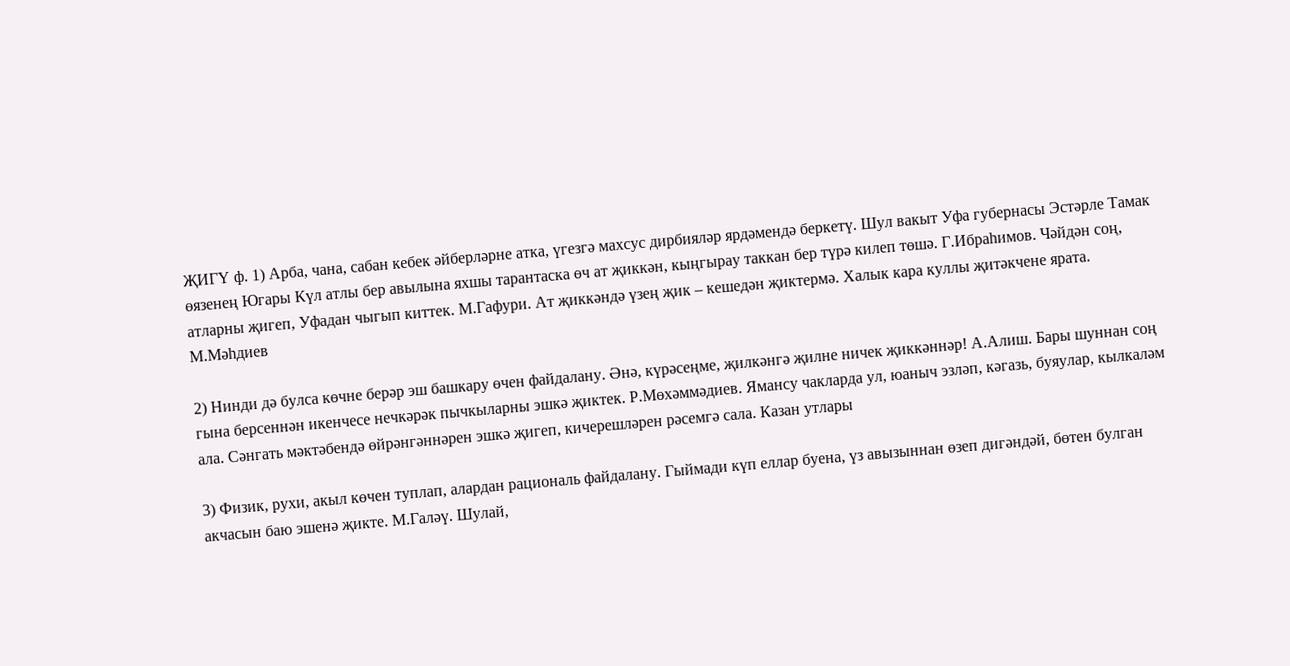ҖИГҮ ф. 1) Арба, чана, сабан кебек әйберләрне атка, үгезгә махсус дирбияләр ярдәмендә беркетү. Шул вакыт Уфа губернасы Эстәрле Тамак өязенең Югары Күл атлы бер авылына яхшы тарантаска өч ат җиккән, кыңгырау таккан бер түрә килеп төшә. Г.Ибраһимов. Чәйдән соң, атларны җигеп, Уфадан чыгып киттек. М.Гафури. Ат җиккәндә үзең җик – кешедән җиктермә. Халык кара куллы җитәкчене ярата. М.Мәһдиев

2) Нинди дә булса көчне берәр эш башкару өчен файдалану. Әнә, күрәсеңме, җилкәнгә җилне ничек җиккәннәр! А.Алиш. Бары шуннан соң гына берсеннән икенчесе нечкәрәк пычкыларны эшкә җиктек. Р.Мөхәммәдиев. Ямансу чакларда ул, юаныч эзләп, кәгазь, буяулар, кылкаләм ала. Сәнгать мәктәбендә өйрәнгәннәрен эшкә җигеп, кичерешләрен рәсемгә сала. Казан утлары

3) Физик, рухи, акыл көчен туплап, алардан рациональ файдалану. Гыймади күп еллар буена, үз авызыннан өзеп дигәндәй, бөтен булган акчасын баю эшенә җикте. М.Галәү. Шулай,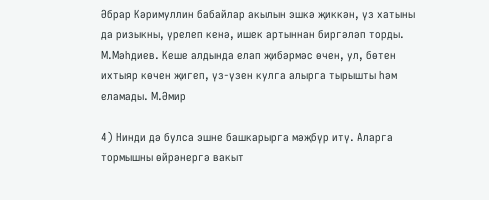Әбрар Кәримуллин бабайлар акылын эшкә җиккән, үз хатыны да ризыкны, үрелеп кенә, ишек артыннан биргәләп торды. М.Мәһдиев. Кеше алдында елап җибәрмәс өчен, ул, бөтен ихтыяр көчен җигеп, үз-үзен кулга алырга тырышты һәм еламады. М.Әмир

4) Нинди дә булса эшне башкарырга мәҗбүр итү. Аларга тормышны өйрәнергә вакыт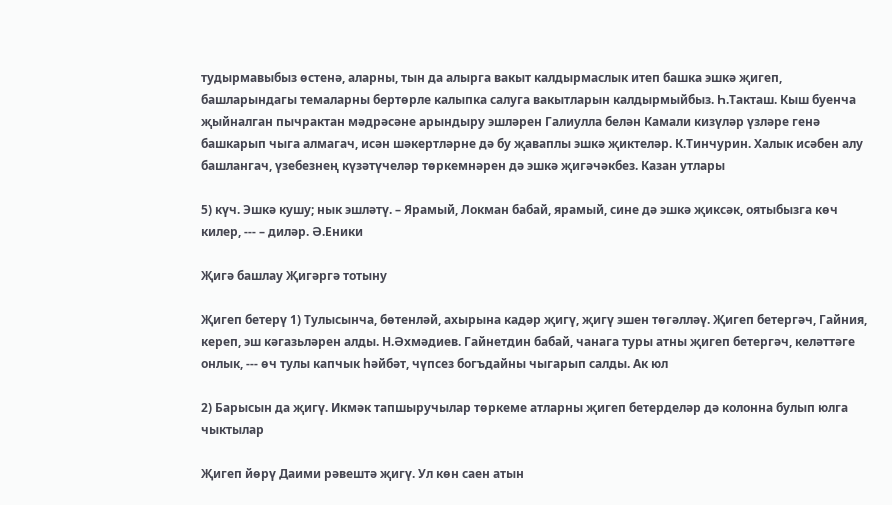тудырмавыбыз өстенә, аларны, тын да алырга вакыт калдырмаслык итеп башка эшкә җигеп, башларындагы темаларны бертөрле калыпка салуга вакытларын калдырмыйбыз. Һ.Такташ. Кыш буенча җыйналган пычрактан мәдрәсәне арындыру эшләрен Галиулла белән Камали кизүләр үзләре генә башкарып чыга алмагач, исән шәкертләрне дә бу җаваплы эшкә җиктеләр. К.Тинчурин. Халык исәбен алу башлангач, үзебезнең күзәтүчеләр төркемнәрен дә эшкә җигәчәкбез. Казан утлары

5) күч. Эшкә кушу; нык эшләтү. – Ярамый, Локман бабай, ярамый, сине дә эшкә җиксәк, оятыбызга көч килер, --- – диләр. Ә.Еники

Җигә башлау Җигәргә тотыну

Җигеп бетерү 1) Тулысынча, бөтенләй, ахырына кадәр җигү, җигү эшен төгәлләү. Җигеп бетергәч, Гайния, кереп, эш кәгазьләрен алды. Н.Әхмәдиев. Гайнетдин бабай, чанага туры атны җигеп бетергәч, келәттәге онлык, --- өч тулы капчык һәйбәт, чүпсез богъдайны чыгарып салды. Ак юл

2) Барысын да җигү. Икмәк тапшыручылар төркеме атларны җигеп бетерделәр дә колонна булып юлга чыктылар

Җигеп йөрү Даими рәвештә җигү. Ул көн саен атын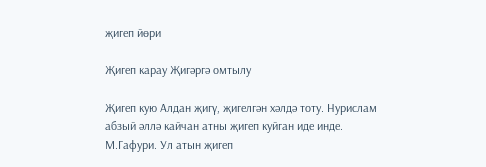җигеп йөри

Җигеп карау Җигәргә омтылу

Җигеп кую Алдан җигү, җигелгән хәлдә тоту. Нурислам абзый әллә кайчан атны җигеп куйган иде инде. М.Гафури. Ул атын җигеп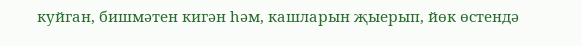куйган, бишмәтен кигән һәм, кашларын җыерып, йөк өстендә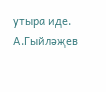утыра иде. А.Гыйләҗев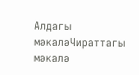Алдагы мәкаләЧираттагы мәкалә